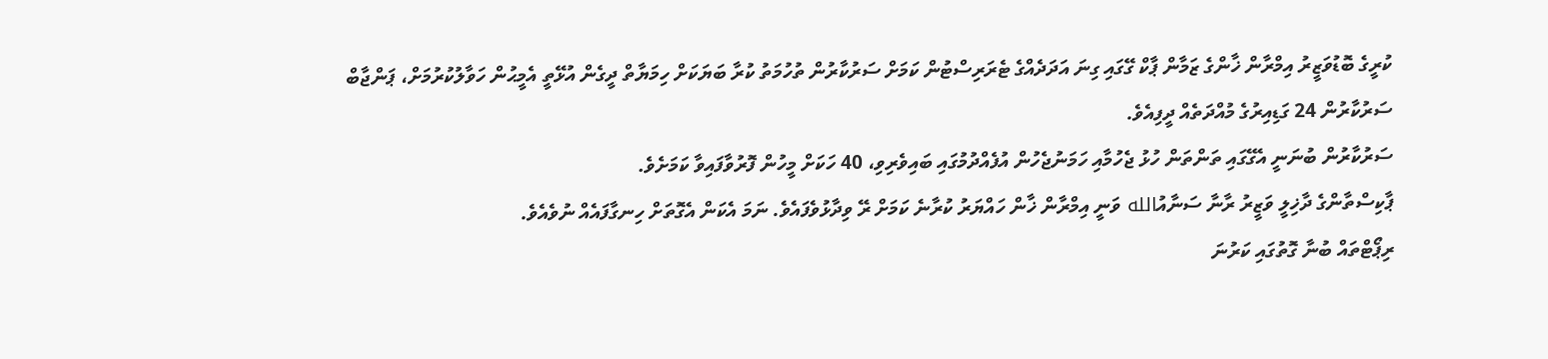ކުރީގެ ބޮޑުވަޒީރު އިމްރާން ޚާންގެ ޒަމާން ޕާކް ގޭގައި ގިނަ އަދަދެއްގެ ޓެރަރިސްޓުން ކަމަށް ސަރުކާރުން ތުހުމަތު ކުރާ ބަޔަކަށް ހިމަޔާތް ދީގެން އުޅޭތީ އެމީޙުން ހަވާލުކުރުމަށް، ޕަންޖާބް ސަރުކާރުން 24 ގަޑިއިރުގެ މުއްދަތެއް ދީފިއެވެ.
ސަރުކާރުން ބުނަނީ އެގޭގައި ތަންތަން ހުޅު ޖެހުމާއި ހަމަނުޖެހުން އުފެއްދުމުގައި ބައިވެރިވި، 40 ހަކަށް މީހުން ފޮރުވާފައިވާ ކަމަށެވެ.
ޕާކިސްތާންގެ ދާޚިލީ ވަޒީރު ރާނާ ސަނާއުالله ވަނީ އިމްރާން ޚާން ހައްޔަރު ކުރާނެ ކަމަށް ރޭ ވިދާޅުވެފައެވެ. ނަމަ އެކަން އެގޮތަށް ހިނގާފައެއް ނުވެއެވެ.
ރިޕޯޓްތައް ބުނާ ގޮތުގައި ކަރުނަ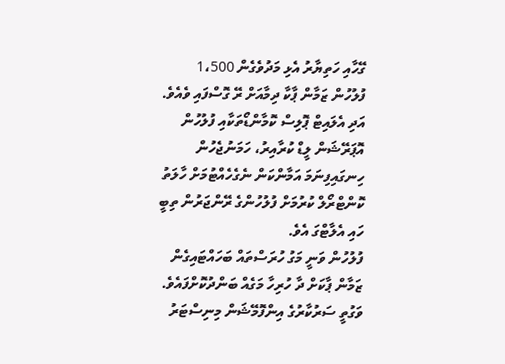ގޭހާއި ހަތިޔާރު އެޅި މަދުވެގެން 1،500 ފުލުހުން ޒަމާން ޕާކާ ދިމާއަށް ރޭ ގޮސްފައި ވެއެވެ. އަދި އެލައިޓް ޕޮލިސް ކޮމާންޑޯތަކާއި ފުލުހުން އޮޕަރޭޝަން ލީޑް ކުރާއިރު، ހަމަނުޖެހުން ހިނގައިފިނަމަ އަމާންކަން ނެގެހެއްޓުމަށް ހާލަތު ކޮންޓްރޯލް ކުރުމަށް ފުލުހުންގެ ރޭންޖަރުން ތިބީ ހައި އެލާޓްގަ އެވެ.
ފުލުހުން ވަނީ މަގު ހުރަސްތައް ބަހައްޓައިގެން ޒަމާން ޕާކަށް ދާ ހުރިހާ މަގެއް ބަންދުކޮށްފައެވެ.
ވަގުތީ ސަރުކާރުގެ އިންފޮމޭޝަން މިނިސްޓަރު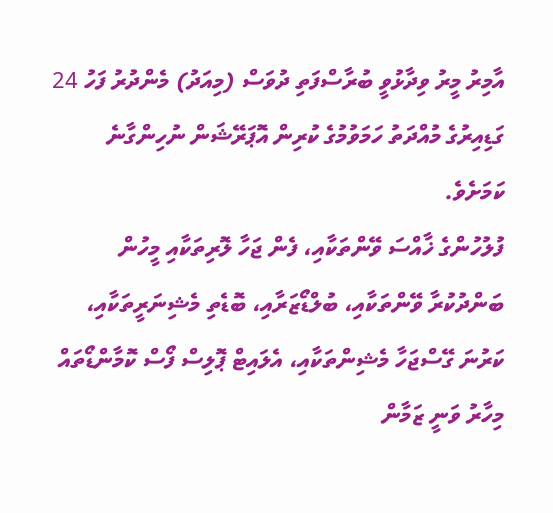އާމިރު މީރު ވިދާޅުވީ ބުރާސްފަތި ދުވަސް (މިއަދު) މެންދުރު ފަހު 24 ގަޑިއިރުގެ މުއްދަތު ހަމަވުމުގެ ކުރިން އޮޕަރޭޝަން ނުހިންގާނެ ކަމަށެވެ.
ފުލުހުންގެ ޚާއްސަ ވޭންތަކާއި، ފެން ޖަހާ ލޮރިތަކާއި މީހުން ބަންދުކުރާ ވޭންތަކާއި، ބުލްޑޯޒަރާއި، ބޮޑެތި މެޝިނަރީތަކާއި، ކަރުނަ ގޭސްޖަހާ މެޝިންތަކާއި، އެލައިޓް ޕޮލިސް ފޯސް ކޮމާންޑޯތައް މިހާރު ވަނީ ޒަމާން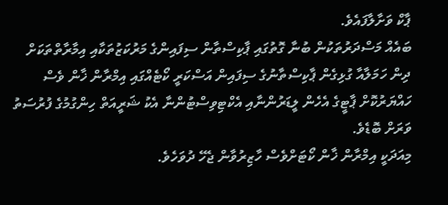ޕާކް ވަށާލާފައެވެ.
ބައެއް މަސްދަރުތަކުން ބުނާ ގޮތުގައި ޕާކިސްތާން ސިފައިންގެ މަރުކަޒުތަކާއި އިމާރާތްތަކަށް ދިން ހަމަލާއާ ގުޅިގެން ޕާކިސްތާނުގެ ސިފައިން އަސްކަރީ ކޯޓެއްގައި އިމްރާން ޚާން ވެސް ހައްޔަރުކޮށް ޕާޓީގެ އެހެން ލީޑަރުންނާއި އެކްޓިވިސްޓުންނާ އެކު ޝަރީއަތް ހިންގުމުގެ ފުރުސަތު ވަރަށް ބޮޑެވެ.
މިއަދަކީ އިމްރާން ޚާން ކޯޓަށްވެސް ހާޒިރުވާން ޖެހޭ ދުވަހެވެ.